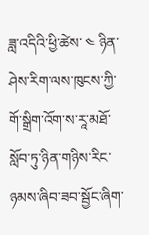ཟླ་འདིའི་ཕྱི་ཚེས་ ༤ ཉིན་ཤེས་རིག་ལས་ཁུངས་ཀྱི་གོ་སྒྲིག་འོག་ས་རཱ་མཐོ་སློབ་ཏུ་ཉིན་གཉིས་རིང་ཉམས་ཞིབ་ཟབ་སྦྱོང་ཞིག་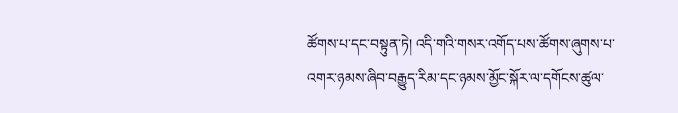ཚོགས་པ་དང་བསྟུན་ཏེ། འདི་གའི་གསར་འགོད་པས་ཚོགས་ཞུགས་པ་འགར་ཉམས་ཞིབ་བརྒྱུད་རིམ་དང་ཉམས་མྱོང་སྐོར་ལ་དགོངས་ཚུལ་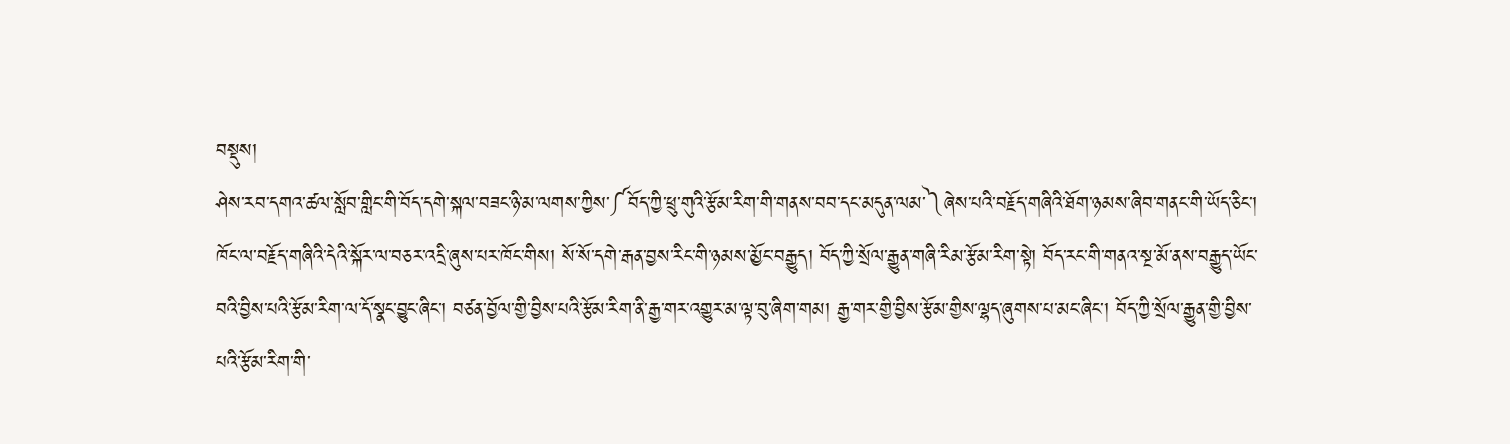བསྡུས།
ཤེས་རབ་དགའ་ཚལ་སློབ་གླིང་གི་བོད་དགེ་སྐལ་བཟང་ཉི་མ་ལགས་ཀྱིས་༼བོད་ཀྱི་ཕྲུ་གུའི་རྩོམ་རིག་གི་གནས་བབ་དང་མདུན་ལམ་༽ཞེས་པའི་བརྗོད་གཞིའི་ཐོག་ཉམས་ཞིབ་གནང་གི་ཡོད་ཅིང་། ཁོང་ལ་བརྗོད་གཞིའི་དེའི་སྐོར་ལ་བཅར་འདྲི་ཞུས་པར་ཁོང་གིས། སོ་སོ་དགེ་རྒན་བྱས་རིང་གི་ཉམས་མྱོང་བརྒྱུད། བོད་ཀྱི་སྲོལ་རྒྱུན་གཞི་རིམ་རྩོམ་རིག་སྟེ། བོད་རང་གི་གནའ་སྔ་མོ་ནས་བརྒྱུད་ཡོང་བའི་བྱིས་པའི་རྩོམ་རིག་ལ་དོ་སྣང་བྱུང་ཞིང་། བཙན་བྱོལ་གྱི་བྱིས་པའི་རྩོམ་རིག་ནི་རྒྱ་གར་འགྱུར་མ་ལྟ་བུ་ཞིག་གམ། རྒྱ་གར་གྱི་བྱིས་རྩོམ་གྱིས་ལྷད་ཞུགས་པ་མང་ཞིང་། བོད་ཀྱི་སྲོལ་རྒྱུན་གྱི་བྱིས་པའི་རྩོམ་རིག་གི་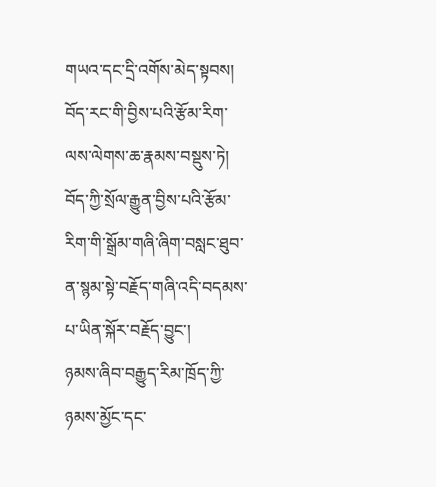གཡའ་དང་དྲི་འགོས་མེད་སྟབས། བོད་རང་གི་བྱིས་པའི་རྩོམ་རིག་ལས་ལེགས་ཆ་རྣམས་བསྡུས་ཏེ། བོད་ཀྱི་སྲོལ་རྒྱུན་བྱིས་པའི་རྩོམ་རིག་གི་སྒྲོམ་གཞི་ཞིག་བསླང་ཐུབ་ན་སྙམ་སྟེ་བརྗོད་གཞི་འདི་བདམས་པ་ཡིན་སྐོར་བརྗོད་བྱུང་།
ཉམས་ཞིབ་བརྒྱུད་རིམ་ཁྲོད་ཀྱི་ཉམས་མྱོང་དང་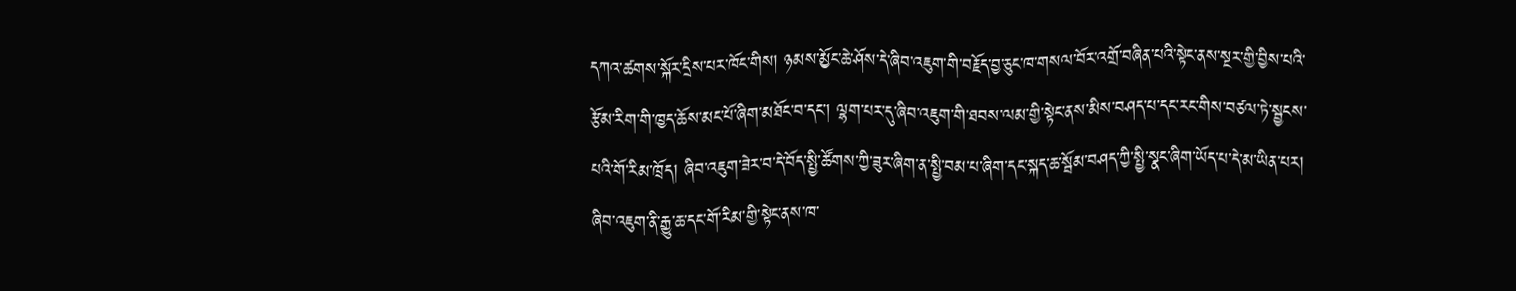དཀའ་ཚགས་སྐོར་དྲིས་པར་ཁོང་གིས། ཉམས་མྱོང་ཆེ་ཤོས་དེ་ཞིབ་འཇུག་གི་བརྗོད་བྱ་ཅུང་ཁ་གསལ་བོར་འགྲོ་བཞིན་པའི་སྟེང་ནས་སྔར་གྱི་བྱིས་པའི་རྩོམ་རིག་གི་ཁྱད་ཆོས་མང་པོ་ཞིག་མཐོང་བ་དང་། ལྷག་པར་དུ་ཞིབ་འཇུག་གི་ཐབས་ལམ་གྱི་སྟེང་ནས་མིས་བཤད་པ་དང་རང་གིས་བཙལ་ཏེ་སྦྱངས་པའི་གོ་རིམ་ཁྲོད། ཞིབ་འཇུག་ཟེར་བ་དེ་བོད་སྤྱི་ཚོགས་ཀྱི་ཟུར་ཞིག་ན་སྤྱི་བམ་པ་ཞིག་དང་སྐད་ཆ་སྦོམ་བཤད་ཀྱི་སྤྱི་སྣང་ཞིག་ཡོད་པ་དེ་མ་ཡིན་པར། ཞིབ་འཇུག་ནི་རྒྱུ་ཆ་དང་གོ་རིམ་གྱི་སྟེང་ནས་ཁ་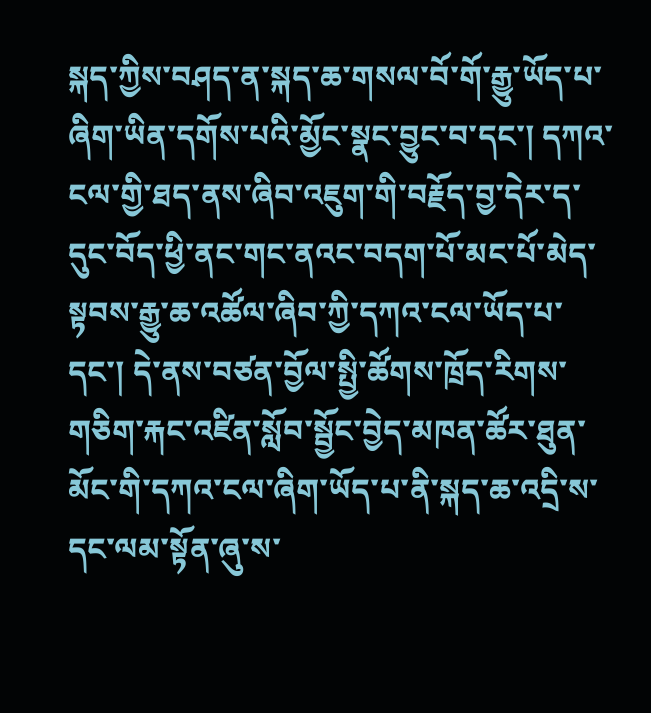སྐད་ཀྱིས་བཤད་ན་སྐད་ཆ་གསལ་བོ་གོ་རྒྱུ་ཡོད་པ་ཞིག་ཡིན་དགོས་པའི་མྱོང་སྣང་བྱུང་བ་དང་། དཀའ་ངལ་གྱི་ཐད་ནས་ཞིབ་འཇུག་གི་བརྗོད་བྱ་དེར་ད་དུང་བོད་ཕྱི་ནང་གང་ནའང་བདག་པོ་མང་པོ་མེད་སྟབས་རྒྱུ་ཆ་འཚོལ་ཞིབ་ཀྱི་དཀའ་ངལ་ཡོད་པ་དང་། དེ་ནས་བཙན་བྱོལ་སྤྱི་ཚོགས་ཁྲོད་རིགས་གཅིག་རྐང་འཛིན་སློབ་སྦྱོང་བྱེད་མཁན་ཚོར་ཐུན་མོང་གི་དཀའ་ངལ་ཞིག་ཡོད་པ་ནི་སྐད་ཆ་འདྲི་ས་དང་ལམ་སྟོན་ཞུ་ས་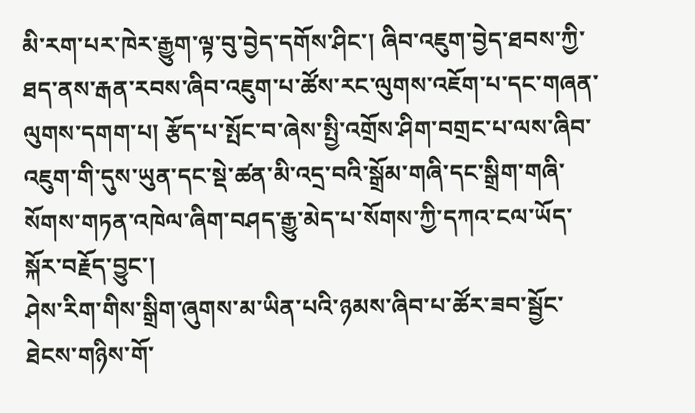མི་རག་པར་ཁེར་རྒྱུག་ལྟ་བུ་བྱེད་དགོས་ཤིང་། ཞིབ་འཇུག་བྱེད་ཐབས་ཀྱི་ཐད་ནས་རྒན་རབས་ཞིབ་འཇུག་པ་ཚོས་རང་ལུགས་འཇོག་པ་དང་གཞན་ལུགས་དགག་པ། རྩོད་པ་སྤོང་བ་ཞེས་སྤྱི་འགྲོས་ཤིག་བགྲང་པ་ལས་ཞིབ་འཇུག་གི་དུས་ཡུན་དང་སྡེ་ཚན་མི་འདྲ་བའི་སྒྲོམ་གཞི་དང་སྒྲིག་གཞི་སོགས་གཏན་འཁེལ་ཞིག་བཤད་རྒྱུ་མེད་པ་སོགས་ཀྱི་དཀའ་ངལ་ཡོད་སྐོར་བརྗོད་བྱུང་།
ཤེས་རིག་གིས་སྒྲིག་ཞུགས་མ་ཡིན་པའི་ཉམས་ཞིབ་པ་ཚོར་ཟབ་སྦྱོང་ཐེངས་གཉིས་གོ་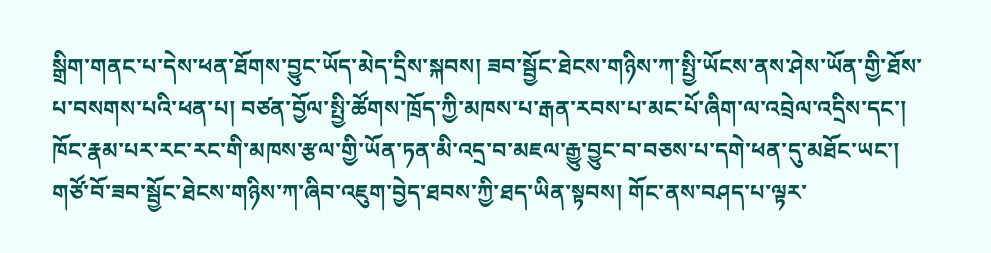སྒྲིག་གནང་པ་དེས་ཕན་ཐོགས་བྱུང་ཡོད་མེད་དྲིས་སྐབས། ཟབ་སྦྱོང་ཐེངས་གཉིས་ཀ་སྤྱི་ཡོངས་ནས་ཤེས་ཡོན་གྱི་ཐོས་པ་བསགས་པའི་ཕན་པ། བཙན་བྱོལ་སྤྱི་ཚོགས་ཁྲོད་ཀྱི་མཁས་པ་རྒན་རབས་པ་མང་པོ་ཞིག་ལ་འབྲེལ་འདྲིས་དང་། ཁོང་རྣམ་པར་རང་རང་གི་མཁས་རྩལ་གྱི་ཡོན་ཏན་མི་འདྲ་བ་མཇལ་རྒྱུ་བྱུང་བ་བཅས་པ་དགེ་ཕན་དུ་མཐོང་ཡང་། གཙོ་བོ་ཟབ་སྦྱོང་ཐེངས་གཉིས་ཀ་ཞིབ་འཇུག་བྱེད་ཐབས་ཀྱི་ཐད་ཡིན་སྟབས། གོང་ནས་བཤད་པ་ལྟར་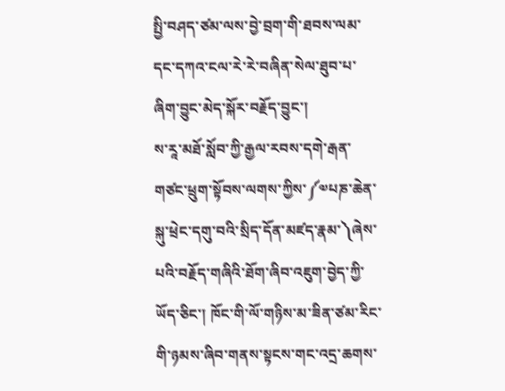སྤྱི་བཤད་ཙམ་ལས་བྱེ་བྲག་གི་ཐབས་ལམ་དང་དཀའ་ངལ་རེ་རེ་བཞིན་སེལ་ཐུབ་པ་ཞིག་བྱུང་མེད་སྐོར་བརྗོད་བྱུང་།
ས་རཱ་མཐོ་སློབ་ཀྱི་རྒྱལ་རབས་དགེ་རྒན་གཙང་ཕྲུག་སྟོབས་ལགས་ཀྱིས་༼༧པཎ་ཆེན་སྐུ་ཕྲེང་དགུ་བའི་སྲིད་དོན་མཛད་རྣམ་༽ཞེས་པའི་བརྗོད་གཞིའི་ཐོག་ཞིབ་འཇུག་བྱེད་ཀྱི་ཡོད་ཅིང་། ཁོང་གི་ལོ་གཉིས་མ་ཟིན་ཙམ་རིང་གི་ཉམས་ཞིབ་གནས་སྟངས་གང་འདྲ་ཆགས་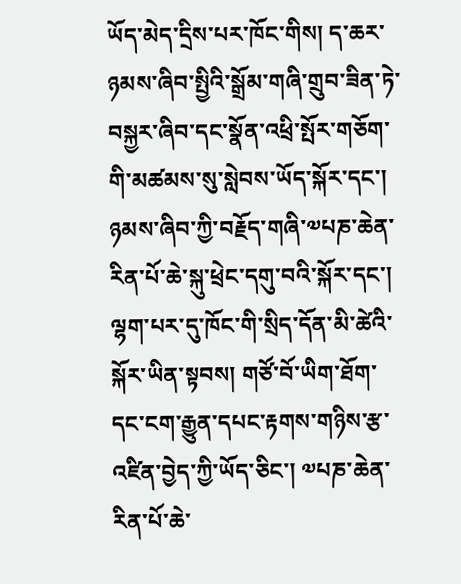ཡོད་མེད་དྲིས་པར་ཁོང་གིས། ད་ཆར་ཉམས་ཞིབ་སྤྱིའི་སྒྲོམ་གཞི་གྲུབ་ཟིན་ཏེ་བསྐྱར་ཞིབ་དང་སྣོན་འཕྲི་སྤོར་གཅོག་གི་མཚམས་སུ་སླེབས་ཡོད་སྐོར་དང་། ཉམས་ཞིབ་ཀྱི་བརྗོད་གཞི་༧པཎ་ཆེན་རིན་པོ་ཆེ་སྐུ་ཕྲེང་དགུ་བའི་སྐོར་དང་། ལྷག་པར་དུ་ཁོང་གི་སྲིད་དོན་མི་ཚེའི་སྐོར་ཡིན་སྟབས། གཙོ་བོ་ཡིག་ཐོག་དང་ངག་རྒྱུན་དཔང་རྟགས་གཉིས་རྩ་འཛིན་བྱེད་ཀྱི་ཡོད་ཅིང་། ༧པཎ་ཆེན་རིན་པོ་ཆེ་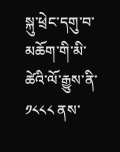སྐུ་ཕྲེང་དགུ་བ་མཆོག་གི་མི་ཚེའི་ལོ་རྒྱུས་ནི་ ༡༨༨༨ ནས་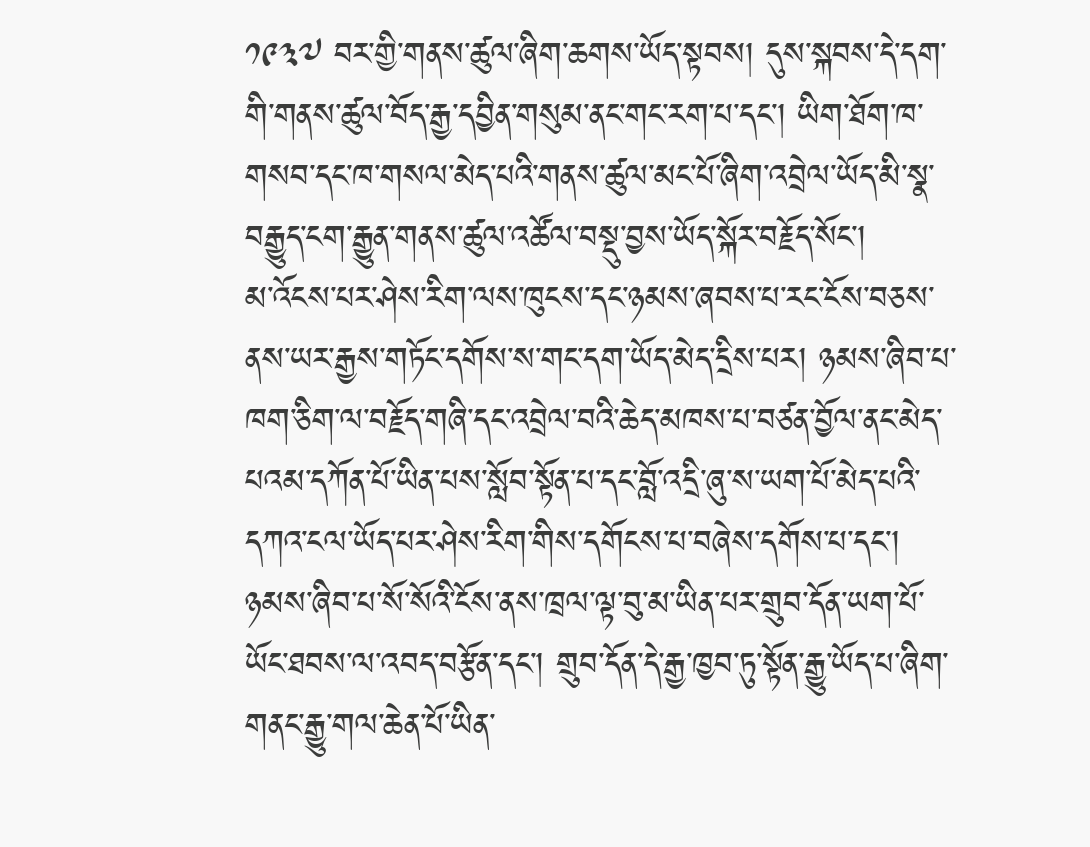༡༩༣༧ བར་གྱི་གནས་ཚུལ་ཞིག་ཆགས་ཡོད་སྟབས། དུས་སྐབས་དེ་དག་གི་གནས་ཚུལ་བོད་རྒྱ་དབྱིན་གསུམ་ནང་གང་རག་པ་དང་། ཡིག་ཐོག་ཁ་གསབ་དང་ཁ་གསལ་མེད་པའི་གནས་ཚུལ་མང་པོ་ཞིག་འབྲེལ་ཡོད་མི་སྣ་བརྒྱུད་ངག་རྒྱུན་གནས་ཚུལ་འཚོལ་བསྡུ་བྱས་ཡོད་སྐོར་བརྗོད་སོང་།
མ་འོངས་པར་ཤེས་རིག་ལས་ཁུངས་དང་ཉམས་ཞབས་པ་རང་ངོས་བཅས་ནས་ཡར་རྒྱས་གཏོང་དགོས་ས་གང་དག་ཡོད་མེད་དྲིས་པར། ཉམས་ཞིབ་པ་ཁག་ཅིག་ལ་བརྗོད་གཞི་དང་འབྲེལ་བའི་ཆེད་མཁས་པ་བཙན་བྱོལ་ནང་མེད་པའམ་དཀོན་པོ་ཡིན་པས་སློབ་སྟོན་པ་དང་བློ་འདྲི་ཞུ་ས་ཡག་པོ་མེད་པའི་དཀའ་ངལ་ཡོད་པར་ཤེས་རིག་གིས་དགོངས་པ་བཞེས་དགོས་པ་དང་། ཉམས་ཞིབ་པ་སོ་སོའི་ངོས་ནས་ཁྲལ་ལྟ་བུ་མ་ཡིན་པར་གྲུབ་དོན་ཡག་པོ་ཡོང་ཐབས་ལ་འབད་བརྩོན་དང་། གྲུབ་དོན་དེ་རྒྱ་ཁྱབ་ཏུ་སྟོན་རྒྱུ་ཡོད་པ་ཞིག་གནང་རྒྱུ་གལ་ཆེན་པོ་ཡིན་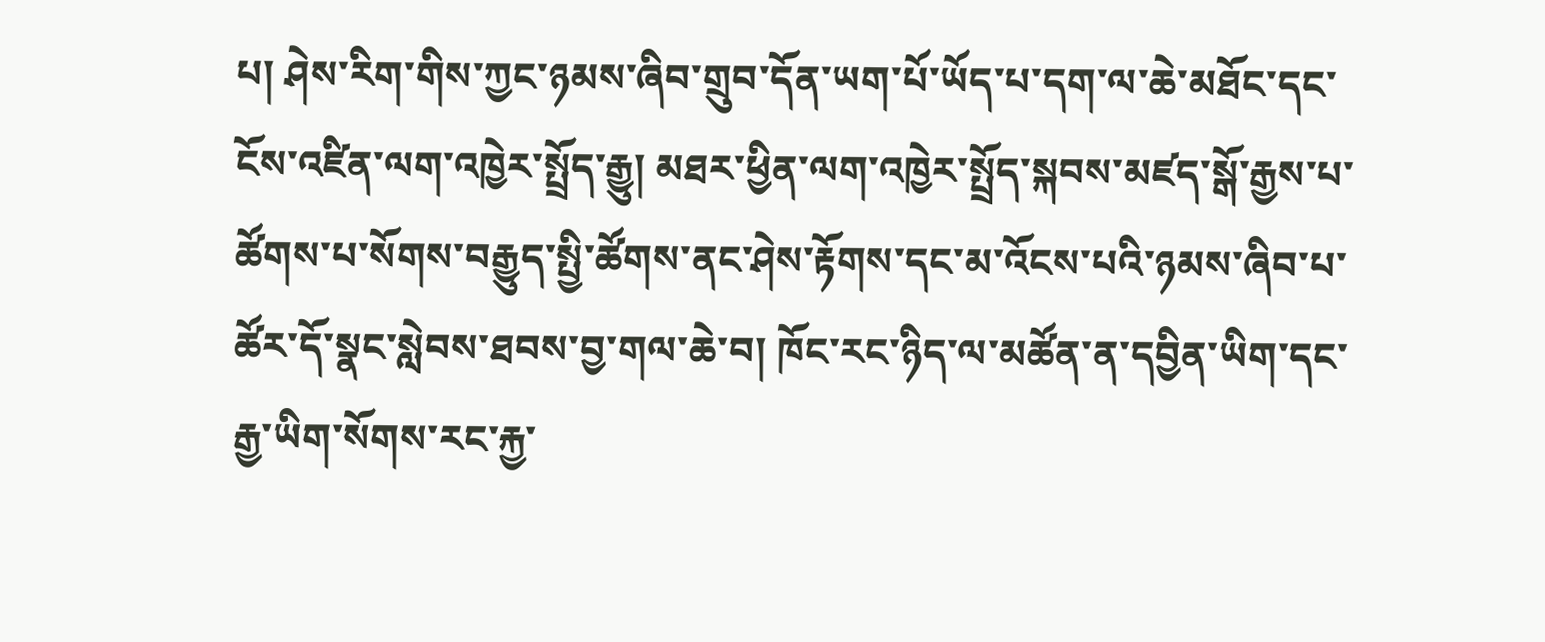པ། ཤེས་རིག་གིས་ཀྱང་ཉམས་ཞིབ་གྲུབ་དོན་ཡག་པོ་ཡོད་པ་དག་ལ་ཆེ་མཐོང་དང་ངོས་འཛིན་ལག་འཁྱེར་སྤྲོད་རྒྱུ། མཐར་ཕྱིན་ལག་འཁྱེར་སྤྲོད་སྐབས་མཛད་སྒོ་རྒྱས་པ་ཚོགས་པ་སོགས་བརྒྱུད་སྤྱི་ཚོགས་ནང་ཤེས་རྟོགས་དང་མ་འོངས་པའི་ཉམས་ཞིབ་པ་ཚོར་དོ་སྣང་སླེབས་ཐབས་བྱ་གལ་ཆེ་བ། ཁོང་རང་ཉིད་ལ་མཚོན་ན་དབྱིན་ཡིག་དང་རྒྱ་ཡིག་སོགས་རང་རྐྱ་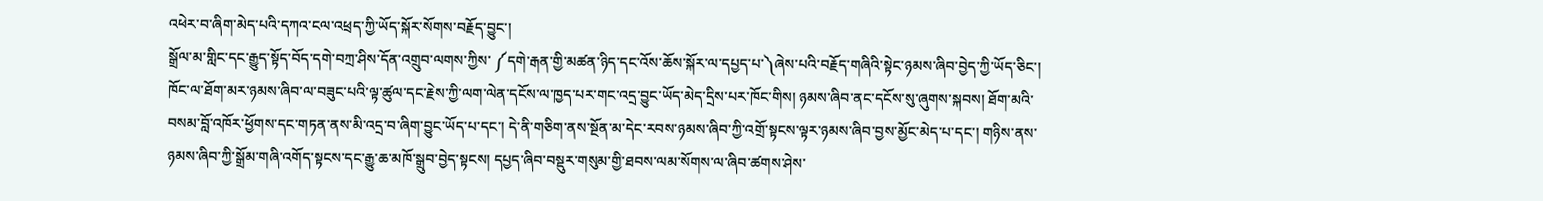འཕེར་བ་ཞིག་མེད་པའི་དཀའ་ངལ་འཕྲད་ཀྱི་ཡོད་སྐོར་སོགས་བརྗོད་བྱུང་།
སྒྲོལ་མ་གླིང་དང་རྒྱུད་སྟོད་བོད་དགེ་བཀྲ་ཤིས་དོན་འགྲུབ་ལགས་ཀྱིས་ ༼དགེ་རྒན་གྱི་མཚན་ཉིད་དང་འོས་ཆོས་སྐོར་ལ་དཔྱད་པ་༽ཞེས་པའི་བརྗོད་གཞིའི་སྟེང་ཉམས་ཞིབ་བྱེད་ཀྱི་ཡོད་ཅིང་། ཁོང་ལ་ཐོག་མར་ཉམས་ཞིབ་ལ་བཟུང་པའི་ལྟ་ཚུལ་དང་རྗེས་ཀྱི་ལག་ལེན་དངོས་ལ་ཁྱད་པར་གང་འདྲ་བྱུང་ཡོད་མེད་དྲིས་པར་ཁོང་གིས། ཉམས་ཞིབ་ནང་དངོས་སུ་ཞུགས་སྐབས། ཐོག་མའི་བསམ་བློ་འཁོར་ཕྱོགས་དང་གཏན་ནས་མི་འདྲ་བ་ཞིག་བྱུང་ཡོད་པ་དང་། དེ་ནི་གཅིག་ནས་སྔོན་མ་དེང་རབས་ཉམས་ཞིབ་ཀྱི་འགྲོ་སྟངས་ལྟར་ཉམས་ཞིབ་བྱས་མྱོང་མེད་པ་དང་། གཉིས་ནས་ཉམས་ཞིབ་ཀྱི་སྒྲོམ་གཞི་འགོད་སྟངས་དང་རྒྱུ་ཆ་མཁོ་སྒྲུབ་བྱེད་སྟངས། དཔྱད་ཞིབ་བསྡུར་གསུམ་གྱི་ཐབས་ལམ་སོགས་ལ་ཞིབ་ཚགས་ཤེས་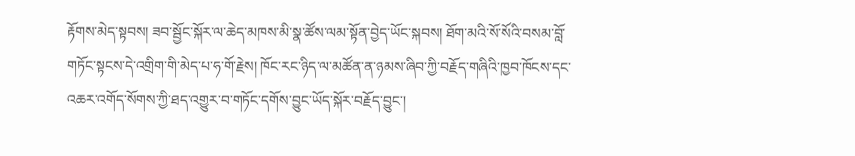རྟོགས་མེད་སྟབས། ཟབ་སྦྱོང་སྐོར་ལ་ཆེད་མཁས་མི་སྣ་ཚོས་ལམ་སྟོན་བྱེད་ཡོང་སྐབས། ཐོག་མའི་སོ་སོའི་བསམ་བློ་གཏོང་སྟངས་དེ་འགྲིག་གི་མེད་པ་ཧ་གོ་རྗེས། ཁོང་རང་ཉིད་ལ་མཚོན་ན་ཉམས་ཞིབ་ཀྱི་བརྗོད་གཞིའི་ཁྱབ་ཁོངས་དང་འཆར་འགོད་སོགས་ཀྱི་ཐད་འགྱུར་བ་གཏོང་དགོས་བྱུང་ཡོད་སྐོར་བརྗོད་བྱུང་།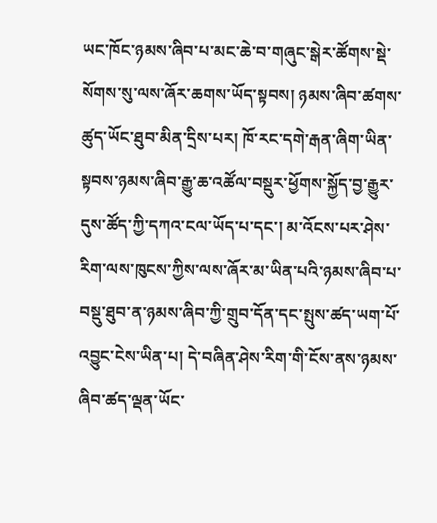ཡང་ཁོང་ཉམས་ཞིབ་པ་མང་ཆེ་བ་གཞུང་སྒེར་ཚོགས་སྡེ་སོགས་སུ་ལས་ཞོར་ཆགས་ཡོད་སྟབས། ཉམས་ཞིབ་ཚགས་ཚུད་ཡོང་ཐུབ་མིན་དྲིས་པར། ཁོ་རང་དགེ་རྒན་ཞིག་ཡིན་སྟབས་ཉམས་ཞིབ་རྒྱུ་ཆ་འཚོལ་བསྡུར་ཕྱོགས་སྐྱོད་བྱ་རྒྱུར་དུས་ཚོད་ཀྱི་དཀའ་ངལ་ཡོད་པ་དང་། མ་འོངས་པར་ཤེས་རིག་ལས་ཁུངས་ཀྱིས་ལས་ཞོར་མ་ཡིན་པའི་ཉམས་ཞིབ་པ་བསྡུ་ཐུབ་ན་ཉམས་ཞིབ་ཀྱི་གྲུབ་དོན་དང་སྤུས་ཚད་ཡག་པོ་འབྱུང་ངེས་ཡིན་པ། དེ་བཞིན་ཤེས་རིག་གི་ངོས་ནས་ཉམས་ཞིབ་ཚད་ལྡན་ཡོང་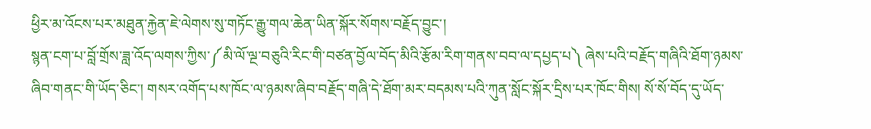ཕྱིར་མ་འོངས་པར་མཐུན་རྐྱེན་ཇེ་ལེགས་སུ་གཏོང་རྒྱུ་གལ་ཆེན་ཡིན་སྐོར་སོགས་བརྗོད་བྱུང་།
སྙན་ངག་པ་བློ་གྲོས་ཟླ་འོད་ལགས་ཀྱིས་༼མི་ལོ་ལྔ་བཅུའི་རིང་གི་བཙན་བྱོལ་བོད་མིའི་རྩོམ་རིག་གནས་བབ་ལ་དཔྱད་པ༽ ཞེས་པའི་བརྗོད་གཞིའི་ཐོག་ཉམས་ཞིབ་གནང་གི་ཡོད་ཅིང་། གསར་འགོད་པས་ཁོང་ལ་ཉམས་ཞིབ་བརྗོད་གཞི་དེ་ཐོག་མར་བདམས་པའི་ཀུན་སློང་སྐོར་དྲིས་པར་ཁོང་གིས། སོ་སོ་བོད་དུ་ཡོད་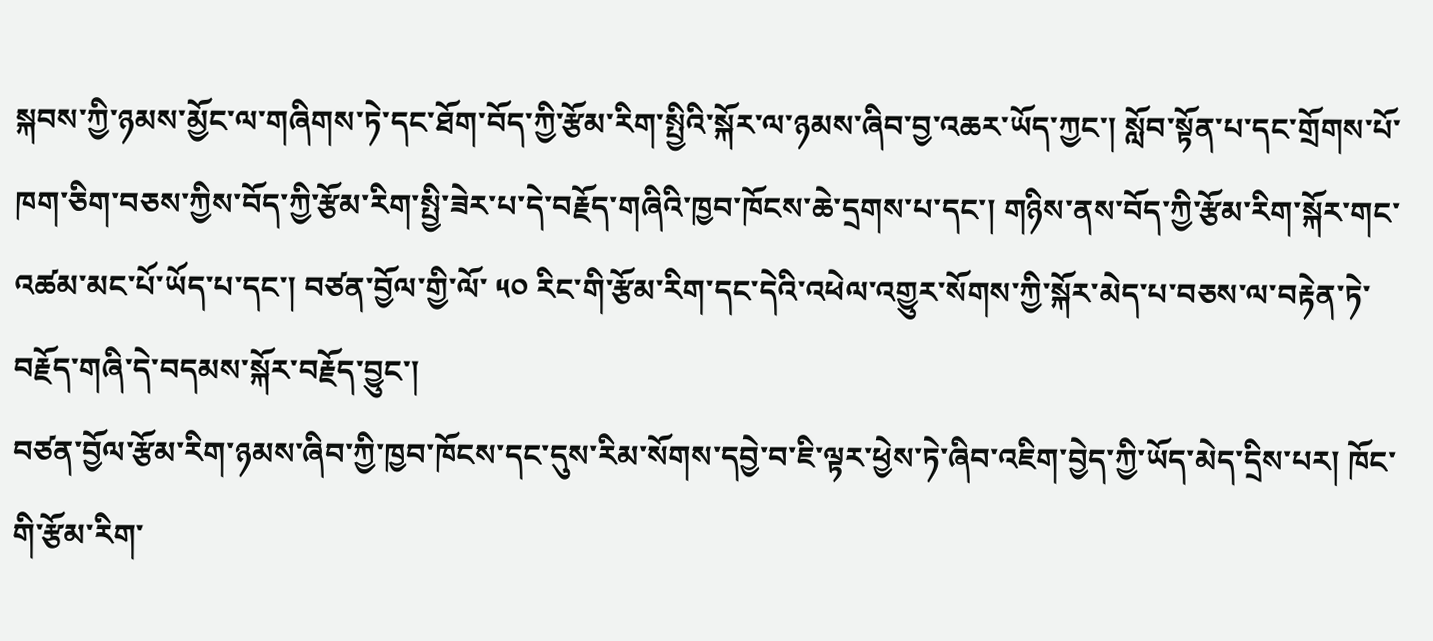སྐབས་ཀྱི་ཉམས་མྱོང་ལ་གཞིགས་ཏེ་དང་ཐོག་བོད་ཀྱི་རྩོམ་རིག་སྤྱིའི་སྐོར་ལ་ཉམས་ཞིབ་བྱ་འཆར་ཡོད་ཀྱང་། སློབ་སྟོན་པ་དང་གྲོགས་པོ་ཁག་ཅིག་བཅས་ཀྱིས་བོད་ཀྱི་རྩོམ་རིག་སྤྱི་ཟེར་པ་དེ་བརྗོད་གཞིའི་ཁྱབ་ཁོངས་ཆེ་དྲགས་པ་དང་། གཉིས་ནས་བོད་ཀྱི་རྩོམ་རིག་སྐོར་གང་འཚམ་མང་པོ་ཡོད་པ་དང་། བཙན་བྱོལ་གྱི་ལོ་ ༥༠ རིང་གི་རྩོམ་རིག་དང་དེའི་འཕེལ་འགྱུར་སོགས་ཀྱི་སྐོར་མེད་པ་བཅས་ལ་བརྟེན་ཏེ་བརྗོད་གཞི་དེ་བདམས་སྐོར་བརྗོད་བྱུང་།
བཙན་བྱོལ་རྩོམ་རིག་ཉམས་ཞིབ་ཀྱི་ཁྱབ་ཁོངས་དང་དུས་རིམ་སོགས་དབྱེ་བ་ཇི་ལྟར་ཕྱེས་ཏེ་ཞིབ་འཇིག་བྱེད་ཀྱི་ཡོད་མེད་དྲིས་པར། ཁོང་གི་རྩོམ་རིག་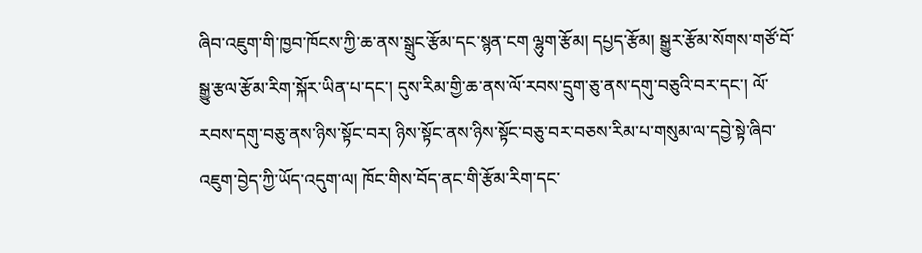ཞིབ་འཇུག་གི་ཁྱབ་ཁོངས་ཀྱི་ཆ་ནས་སྒྲུང་རྩོམ་དང་སྙན་ངག ལྷུག་རྩོམ། དཔྱད་རྩོམ། སྒྱུར་རྩོམ་སོགས་གཙོ་བོ་སྒྱུ་རྩལ་རྩོམ་རིག་སྐོར་ཡིན་པ་དང་། དུས་རིམ་གྱི་ཆ་ནས་ལོ་རབས་དྲུག་ཅུ་ནས་དགུ་བཅུའི་བར་དང་། ལོ་རབས་དགུ་བཅུ་ནས་ཉིས་སྟོང་བར། ཉིས་སྟོང་ནས་ཉིས་སྟོང་བཅུ་བར་བཅས་རིམ་པ་གསུམ་ལ་དབྱེ་སྟེ་ཞིབ་འཇུག་བྱེད་ཀྱི་ཡོད་འདུག་ལ། ཁོང་གིས་བོད་ནང་གི་རྩོམ་རིག་དང་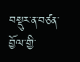བསྡུར་ན་བཙན་བྱོལ་གྱི་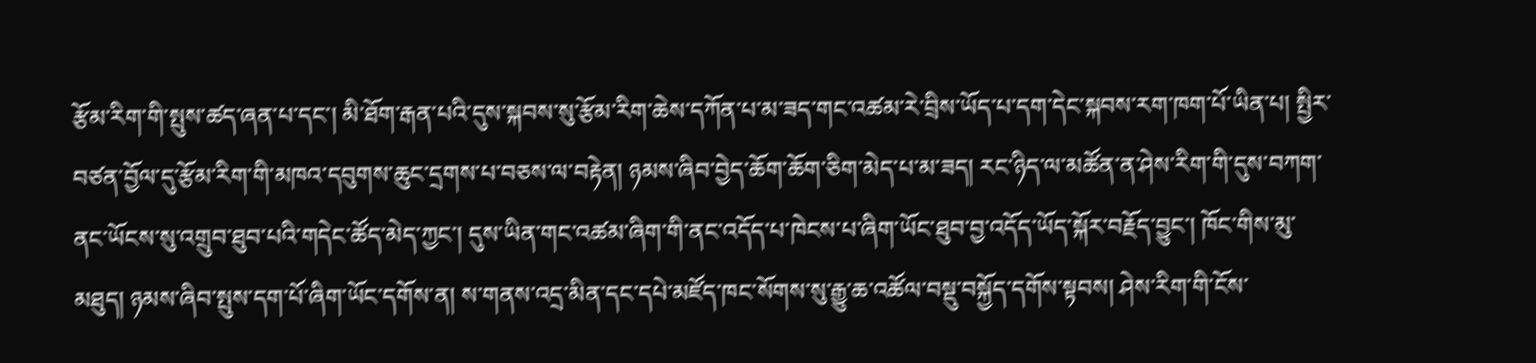རྩོམ་རིག་གི་སྤུས་ཚད་ཞན་པ་དང་། མི་ཐོག་རྒན་པའི་དུས་སྐབས་སུ་རྩོམ་རིག་ཆེས་དཀོན་པ་མ་ཟད་གང་འཚམ་རེ་བྲིས་ཡོད་པ་དག་དེང་སྐབས་རག་ཁག་པོ་ཡིན་པ། སྤྱིར་བཙན་བྱོལ་དུ་རྩོམ་རིག་གི་མཁའ་དབུགས་ཆུང་དྲགས་པ་བཅས་ལ་བརྟེན། ཉམས་ཞིབ་བྱེད་ཆོག་ཆོག་ཅིག་མེད་པ་མ་ཟད། རང་ཉིད་ལ་མཚོན་ན་ཤེས་རིག་གི་དུས་བཀག་ནང་ཡོངས་སུ་འགྲུབ་ཐུབ་པའི་གདེང་ཚོད་མེད་ཀྱང་། དུས་ཡིན་གང་འཚམ་ཞིག་གི་ནང་འདོད་པ་ཁེངས་པ་ཞིག་ཡོང་ཐུབ་བྱ་འདོད་ཡོད་སྐོར་བརྗོད་བྱུང་། ཁོང་གིས་མུ་མཐུད། ཉམས་ཞིབ་སྤུས་དག་པོ་ཞིག་ཡོང་དགོས་ན། ས་གནས་འདྲ་མིན་དང་དཔེ་མཛོད་ཁང་སོགས་སུ་རྒྱུ་ཆ་འཚོལ་བསྡུ་བསྐྱོད་དགོས་སྟབས། ཤེས་རིག་གི་ངོས་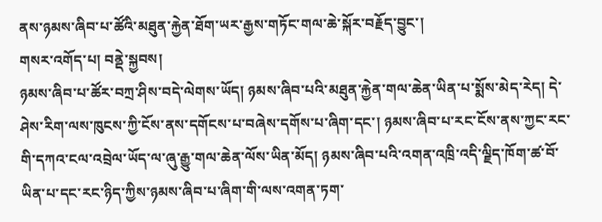ནས་ཉམས་ཞིབ་པ་ཚོའི་མཐུན་རྐྱེན་ཐོག་ཡར་རྒྱས་གཏོང་གལ་ཆེ་སྐོར་བརྗོད་བྱུང་།
གསར་འགོད་པ། བནྡེ་སྐྱབས།
ཉམས་ཞིབ་པ་ཚོར་བཀྲ་ཤིས་བདེ་ལེགས་ཡོད། ཉམས་ཞིབ་པའི་མཐུན་རྐྱེན་གལ་ཆེན་ཡིན་པ་སྨོས་མེད་རེད། དེ་ཤེས་རིག་ལས་ཁུངས་ཀྱི་ངོས་ནས་དགོངས་པ་བཞེས་དགོས་པ་ཞིག་དང་། ཉམས་ཞིབ་པ་རང་ངོས་ནས་ཀྱང་རང་གི་དཀའ་ངལ་འབྲེལ་ཡོད་ལ་ཞུ་རྒྱུ་གལ་ཆེན་ལོས་ཡིན་མོད། ཉམས་ཞིབ་པའི་འགན་འཁྲི་འདི་ལྗིད་ཁོག་ཚ་བོ་ཡིན་པ་དང་རང་ཉིད་ཀྱིས་ཉམས་ཞིབ་པ་ཞིག་གི་ལས་འགན་ཏག་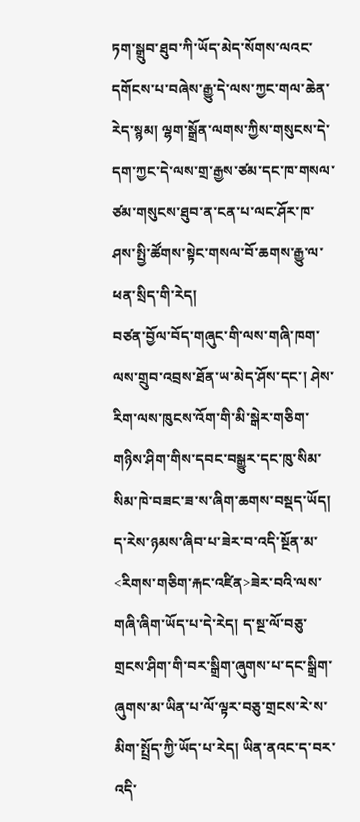ཏག་སྒྲུབ་ཐུབ་ཀི་ཡོད་མེད་སོགས་ལའང་དགོངས་པ་བཞེས་རྒྱུ་དེ་ལས་ཀྱང་གལ་ཆེན་རེད་སྙམ། ལྷག་སྒྲོན་ལགས་ཀྱིས་གསུངས་དེ་དག་ཀྱང་དེ་ལས་གྲ་རྒྱས་ཙམ་དང་ཁ་གསལ་ཙམ་གསུངས་ཐུབ་ན་ངན་པ་ལང་ཤོར་ཁ་ཤས་སྤྱི་ཚོགས་སྟེང་གསལ་བོ་ཆགས་རྒྱུ་ལ་ཕན་སྲིད་གི་རེད།
བཙན་བྱོལ་བོད་གཞུང་གི་ལས་གཞི་ཁག་ལས་གྲུབ་འབྲས་ཐོན་ཡ་མེད་ཤོས་དང་། ཤེས་རིག་ལས་ཁུངས་འོག་གི་མི་སྒེར་གཅིག་གཉིས་ཤིག་གིས་དབང་བསྒྱུར་དང་ཁུ་སིམ་སིམ་ཁེ་བཟང་ཟ་ས་ཞིག་ཆགས་བསྡད་ཡོད། ད་རེས་ཉམས་ཞིབ་པ་ཟེར་བ་འདི་སྔོན་མ་<རིགས་གཅིག་རྐང་འཛིན>ཟེར་བའི་ལས་གཞི་ཞིག་ཡོད་པ་དེ་རེད། ད་སྔ་ལོ་བཅུ་གྲངས་ཤིག་གི་བར་སྒྲིག་ཞུགས་པ་དང་སྒྲིག་ཞུགས་མ་ཡིན་པ་ལོ་ལྟར་བཅུ་གྲངས་རེ་ས་མིག་སྤྲོད་ཀྱི་ཡོད་པ་རེད། ཡིན་ནའང་ད་བར་འདི་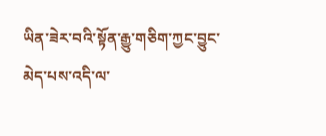ཡིན་ཟེར་བའི་སྟོན་རྒྱུ་གཅིག་ཀྱང་བྱུང་མེད་པས་འདི་ལ་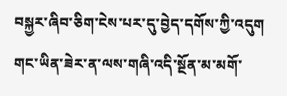བསྐྱར་ཞིབ་ཅིག་ངེས་པར་དུ་བྱེད་དགོས་ཀྱི་འདུག གང་ཡིན་ཟེར་ན་ལས་གཞི་འདི་སྔོན་མ་མགོ་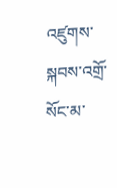འཛུགས་སྐབས་འགྲོ་སོང་མ་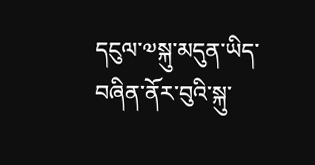དངུལ་༧སྐུ་མདུན་ཡིད་བཞིན་ནོར་བུའི་སྐུ་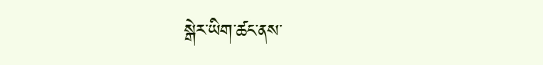སྒེར་ཡིག་ཚང་ནས་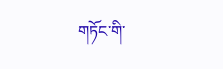གཏོང་གི་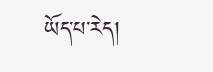ཡོད་པ་རེད།